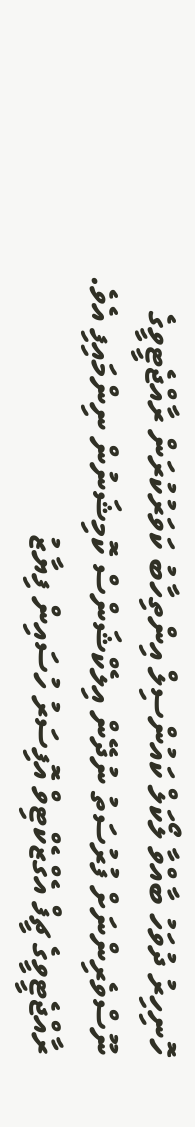ހޮނިހިރު ދުވަހު ބާއްވާ ލޯކަލް ކައުންސިލް އިންތިހާބު ކަވަރުކުރަން ރާއްޖެޓީވީގެ ނޫސްވެރިންނަށް ފުރުސަތު ނުދޭން އިލެކްޝަންސް ކޮމިޝަނުން ނިންމައިފި އެވެ.
ރާއްޖެޓީވީގެ ޗީފް އެގްޒެކްޓިވް އޮފިސަރު ހުސައިން ފިޔާޒު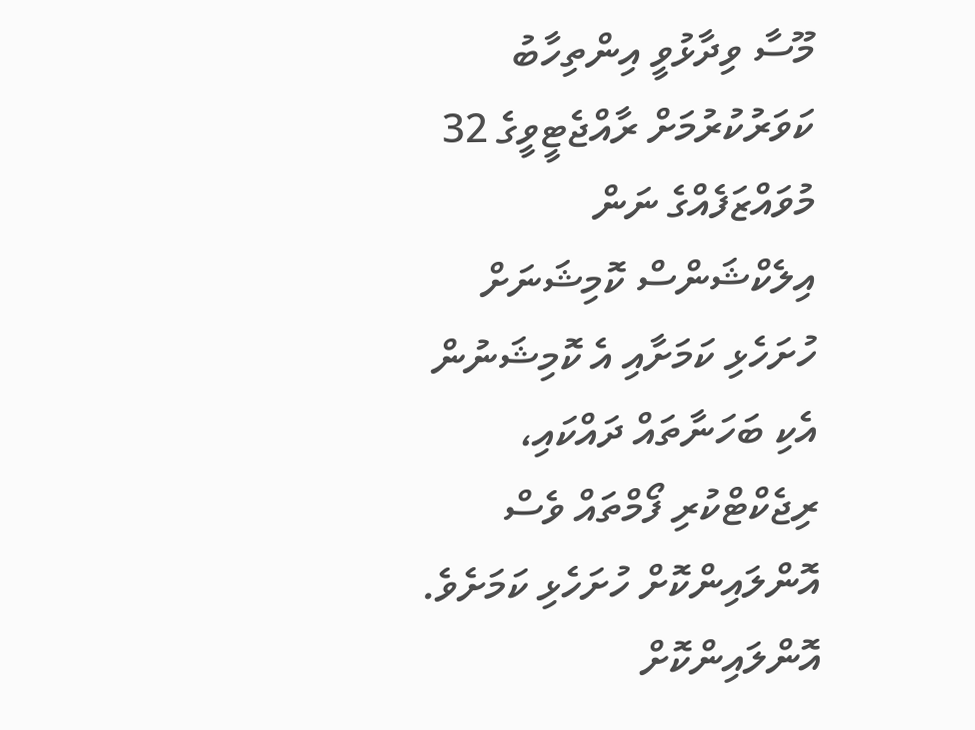މޫސާ ވިދާޅުވީ އިންތިހާބު ކަވަރުކުރުމަށް ރާއްޖެޓީވީގެ 32 މުވައްޒަފެއްގެ ނަން އިލެކްޝަންސް ކޮމިޝަނަށް ހުށަހެޅި ކަމަށާއި އެ ކޮމިޝަނުން އެކި ބަހަނާތައް ދައްކައި، ރިޖެކްޓްކުރި ފޯމްތައް ވެސް އޮންލައިންކޮށް ހުށަހެޅި ކަމަށެވެ.
އޮންލައިންކޮށް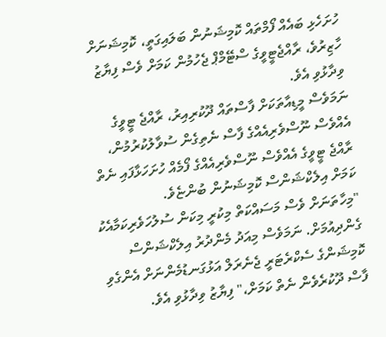ހުށަހެޅި ބައެއް ފޯމްތައް ކޮމިޝަނުން ބަލައިގަތީ، ކޮމިޝަނަށް ހާޒިރުވެ، ރާއްޖެޓީވީގެ ސްޓޭމްޕް ޖެހުމުން ކަމަށް ވެސް ފިޔާޒު ވިދާޅުވި އެވެ.
ނަމަވެސް މީޑިއާތަކަށް ފާސްތައް ދޫކުރިއިރު، ރާއްޖެ ޓީވީގެ އެއްވެސް ނޫސްވެރިއެއްގެ ފާސް ނެތިގެން ސުވާލުކުރުމުން، ރާއްޖެ ޓީވީގެ އެއްވެސް ނޫސްވެރިއެއްގެ ފޯމެއް ހުށަހަޅާފައި ނެތް ކަމަށް އިލެކްޝަންސް ކޮމިޝަނުން ބުންޏެވެ.
"މިހާތަނަށް ވެސް މަސައްކަތް މިކުރީ މިކަން ސުލުހަވެރިކަމާއެކު ގެންދިއުމަށް. ނަމަވެސް މިއަދު މެންދުރު އިލެކްޝަންސް ކޮމިޝަންގެ ސެކްރެޓަރީ ޖެނެރަލް އަޅުގަނޑުމެންނަށް އެންގެވި ފާސް ދޫކުރެވެން ނެތް ކަމަށް،" ފިޔާޒު ވިދާޅުވި އެވެ.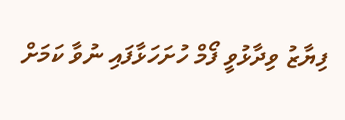ފިޔާޒު ވިދާޅުވީ ފޯމް ހުށަހަޅާފައި ނުވާ ކަމަށް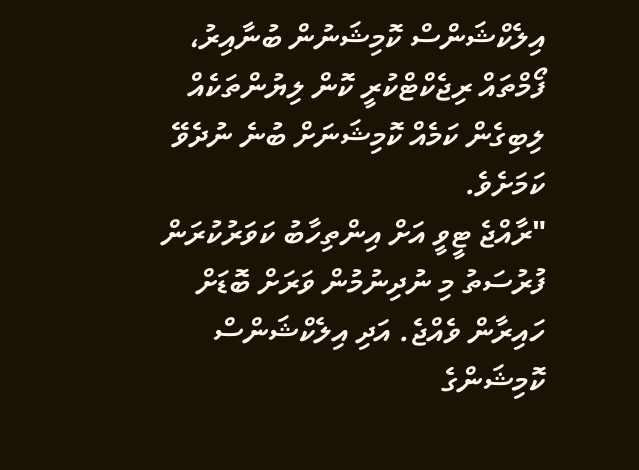އިލެކްޝަންސް ކޮމިޝަނުން ބުނާއިރު، ފޯމްތައް ރިޖެކްޓްކުރީ ކޮން ލިޔުންތަކެއް ލިބިގެން ކަމެއް ކޮމިޝަނަށް ބުނެ ނުދެވޭ ކަމަށެވެ.
"ރާއްޖެ ޓީވީ އަށް އިންތިހާބު ކަވަރުކުރަން ފުރުސަތު މި ނުދިނުމުން ވަރަށް ބޮޑަށް ހައިރާން ވެއްޖެ. އަދި އިލެކްޝަންސް ކޮމިޝަންގެ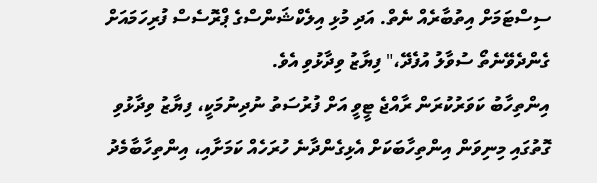ސިސްޓަމަށް އިތުބާރެއް ނެތް. އަދި މުޅި އިލެކްޝަންސްގެ ޕްރޮސެސް ފުރިހަމައަށް ގެންދެވޭނެތޯ ސުވާލު އުފެދޭ،" ފިޔާޒު ވިދާޅުވި އެވެ.
އިންތިހާބު ކަވަރުކުރަން ރާއްޖެ ޓީވީ އަށް ފުރުސަތު ނުދިނުމަކީ، ފިޔާޒު ވިދާޅުވި ގޮތުގައި މިނިވަން އިންތިހާބަކަށް އެޅިގެންދާނެ ހުރަހެއް ކަމަށާއި، އިންތިހާބާމެދު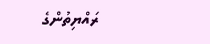ރައްޔިތުންގެ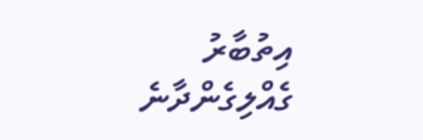އިތުބާރު ގެއްލިގެންދާނެ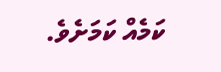ކަމެއް ކަމަށެވެ.